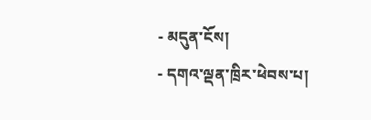- མདུན་ངོས།
- དགའ་ལྡན་ཁྲིར་ཕེབས་པ།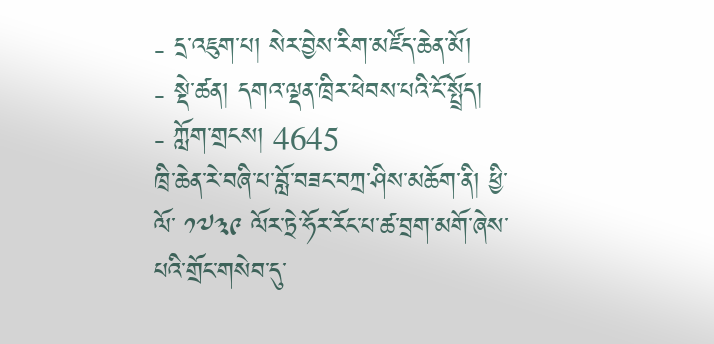- དྲ་འཇུག་པ། སེར་བྱེས་རིག་མཛོད་ཆེན་མོ།
- སྡེ་ཚན། དགའ་ལྡན་ཁྲིར་ཕེབས་པའི་ངོ་སྤྲོད།
- ཀློག་གྲངས། 4645
ཁྲི་ཆེན་རེ་བཞི་པ་བློ་བཟང་བཀྲ་ཤིས་མཆོག་ནི། ཕྱི་ལོ་ ༡༧༣༩ ལོར་ཏྲེ་ཧོར་རོང་པ་ཚ་བྲག་མགོ་ཞེས་པའི་གྲོང་གསེབ་དུ་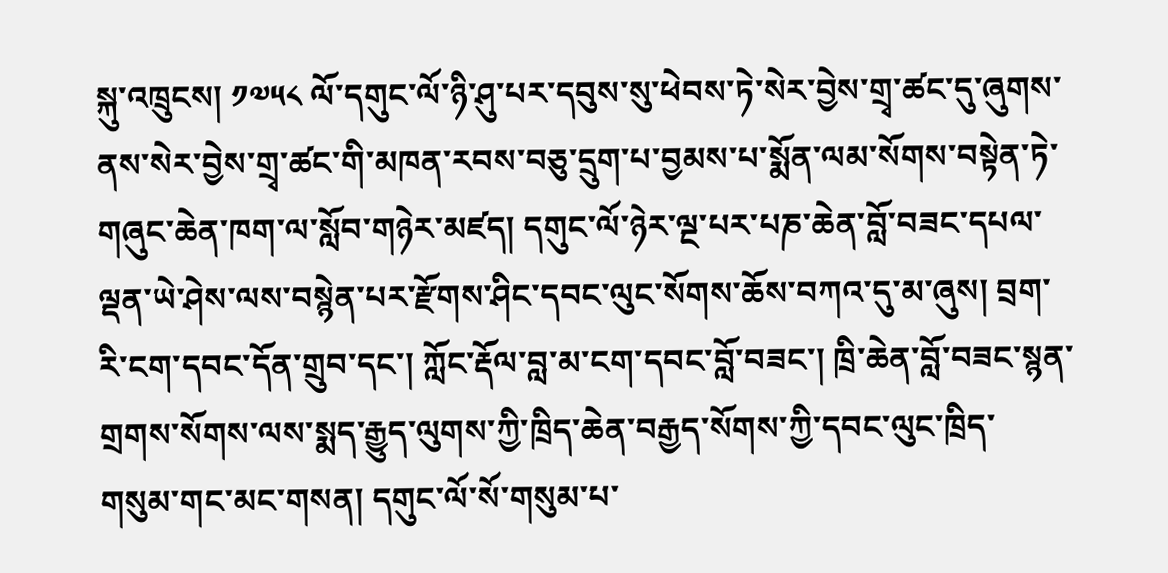སྐུ་འཁྲུངས། ༡༧༥༨ ལོ་དགུང་ལོ་ཉི་ཤུ་པར་དབུས་སུ་ཕེབས་ཏེ་སེར་བྱེས་གྲྭ་ཚང་དུ་ཞུགས་ནས་སེར་བྱེས་གྲྭ་ཚང་གི་མཁན་རབས་བཅུ་དྲུག་པ་བྱམས་པ་སྨོན་ལམ་སོགས་བསྟེན་ཏེ་གཞུང་ཆེན་ཁག་ལ་སློབ་གཉེར་མཛད། དགུང་ལོ་ཉེར་ལྔ་པར་པཎ་ཆེན་བློ་བཟང་དཔལ་ལྡན་ཡེ་ཤེས་ལས་བསྙེན་པར་རྫོགས་ཤིང་དབང་ལུང་སོགས་ཆོས་བཀའ་དུ་མ་ཞུས། བྲག་རི་ངག་དབང་དོན་གྲུབ་དང་། ཀློང་རྡོལ་བླ་མ་ངག་དབང་བློ་བཟང་། ཁྲི་ཆེན་བློ་བཟང་སྙན་གྲགས་སོགས་ལས་སྨད་རྒྱུད་ལུགས་ཀྱི་ཁྲིད་ཆེན་བརྒྱད་སོགས་ཀྱི་དབང་ལུང་ཁྲིད་གསུམ་གང་མང་གསན། དགུང་ལོ་སོ་གསུམ་པ་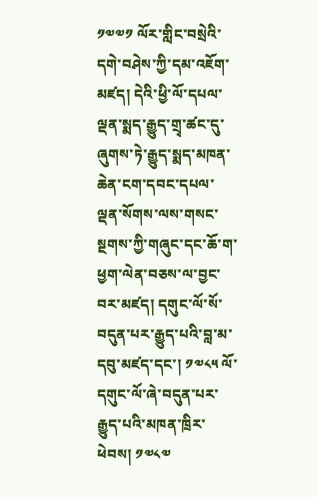༡༧༧༡ ལོར་གླིང་བསྲེའི་དགེ་བཤེས་ཀྱི་དམ་འཇོག་མཛད། དེའི་ཕྱི་ལོ་དཔལ་ལྡན་སྨད་རྒྱུད་གྲྭ་ཚང་དུ་ཞུགས་ཏེ་རྒྱུད་སྨད་མཁན་ཆེན་ངག་དབང་དཔལ་ལྡན་སོགས་ལས་གསང་སྔགས་ཀྱི་གཞུང་དང་ཆོ་ག་ཕྱག་ལེན་བཅས་ལ་བྱང་བར་མཛད། དགུང་ལོ་སོ་བདུན་པར་རྒྱུད་པའི་བླ་མ་དབུ་མཛད་དང་། ༡༧༨༥ ལོ་དགུང་ལོ་ཞེ་བདུན་པར་རྒྱུད་པའི་མཁན་ཁྲིར་ཕེབས། ༡༧༨༧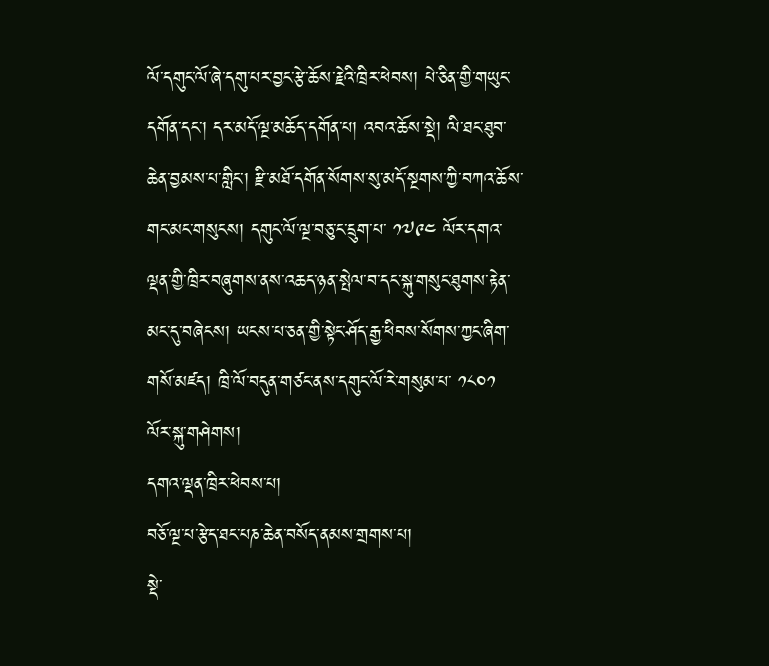ལོ་དགུང་ལོ་ཞེ་དགུ་པར་བྱང་རྩེ་ཆོས་རྗེའི་ཁྲིར་ཕེབས། པེ་ཅིན་གྱི་གཡུང་དགོན་དང་། དར་མདོ་ལྔ་མཆོད་དགོན་པ། འབའ་ཆོས་སྡེ། ལི་ཐང་ཐུབ་ཆེན་བྱམས་པ་གླིང་། རྫི་མཐོ་དགོན་སོགས་སུ་མདོ་སྔགས་ཀྱི་བཀའ་ཆོས་གང་མང་གསུངས། དགུང་ལོ་ལྔ་བཅུ་ང་དྲུག་པ་ ༡༧༩༤ ལོར་དགའ་ལྡན་གྱི་ཁྲིར་བཞུགས་ནས་འཆད་ཉན་སྤེལ་བ་དང་སྐུ་གསུང་ཐུགས་རྟེན་མང་དུ་བཞེངས། ཡངས་པ་ཅན་གྱི་སྟེང་ཤོད་རྒྱ་ཕིབས་སོགས་ཀྱང་ཞིག་གསོ་མཛད། ཁྲི་ལོ་བདུན་གཙང་ནས་དགུང་ལོ་རེ་གསུམ་པ་ ༡༨༠༡ ལོར་སྐུ་གཤེགས།
དགའ་ལྡན་ཁྲིར་ཕེབས་པ།
བཅོ་ལྔ་པ་རྩེད་ཐང་པཎ་ཆེན་བསོད་ནམས་གྲགས་པ།
སྡེ་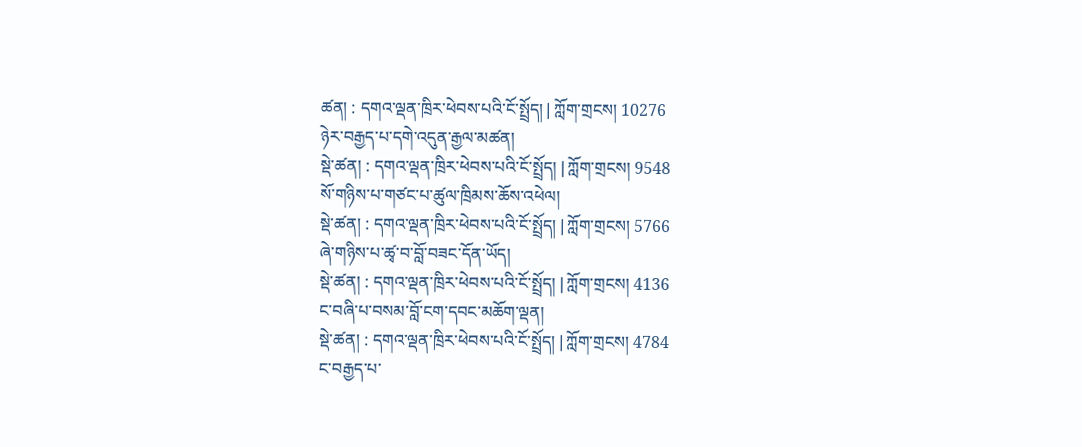ཚན། : དགའ་ལྡན་ཁྲིར་ཕེབས་པའི་ངོ་སྤྲོད། | ཀློག་གྲངས། 10276
ཉེར་བརྒྱད་པ་དགེ་འདུན་རྒྱལ་མཚན།
སྡེ་ཚན། : དགའ་ལྡན་ཁྲིར་ཕེབས་པའི་ངོ་སྤྲོད། | ཀློག་གྲངས། 9548
སོ་གཉིས་པ་གཙང་པ་ཚུལ་ཁྲིམས་ཆོས་འཕེལ།
སྡེ་ཚན། : དགའ་ལྡན་ཁྲིར་ཕེབས་པའི་ངོ་སྤྲོད། | ཀློག་གྲངས། 5766
ཞེ་གཉིས་པ་ཚྭ་བ་བློ་བཟང་དོན་ཡོད།
སྡེ་ཚན། : དགའ་ལྡན་ཁྲིར་ཕེབས་པའི་ངོ་སྤྲོད། | ཀློག་གྲངས། 4136
ང་བཞི་པ་བསམ་བློ་ངག་དབང་མཆོག་ལྡན།
སྡེ་ཚན། : དགའ་ལྡན་ཁྲིར་ཕེབས་པའི་ངོ་སྤྲོད། | ཀློག་གྲངས། 4784
ང་བརྒྱད་པ་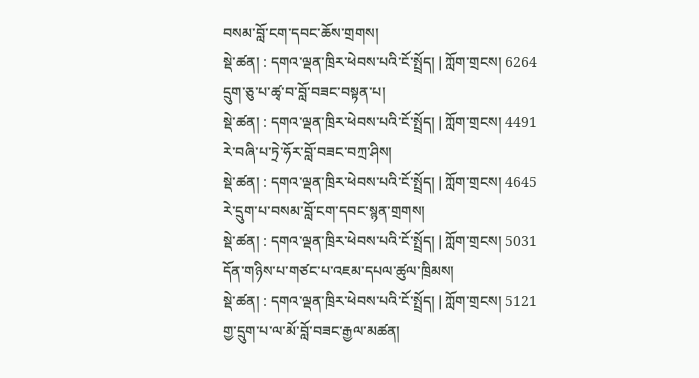བསམ་བློ་ངག་དབང་ཆོས་གྲགས།
སྡེ་ཚན། : དགའ་ལྡན་ཁྲིར་ཕེབས་པའི་ངོ་སྤྲོད། | ཀློག་གྲངས། 6264
དྲུག་ཅུ་པ་ཚྭ་བ་བློ་བཟང་བསྟན་པ།
སྡེ་ཚན། : དགའ་ལྡན་ཁྲིར་ཕེབས་པའི་ངོ་སྤྲོད། | ཀློག་གྲངས། 4491
རེ་བཞི་པ་ཏྲེ་ཧོར་བློ་བཟང་བཀྲ་ཤིས།
སྡེ་ཚན། : དགའ་ལྡན་ཁྲིར་ཕེབས་པའི་ངོ་སྤྲོད། | ཀློག་གྲངས། 4645
རེ་དྲུག་པ་བསམ་བློ་ངག་དབང་སྙན་གྲགས།
སྡེ་ཚན། : དགའ་ལྡན་ཁྲིར་ཕེབས་པའི་ངོ་སྤྲོད། | ཀློག་གྲངས། 5031
དོན་གཉིས་པ་གཙང་པ་འཇམ་དཔལ་ཚུལ་ཁྲིམས།
སྡེ་ཚན། : དགའ་ལྡན་ཁྲིར་ཕེབས་པའི་ངོ་སྤྲོད། | ཀློག་གྲངས། 5121
གྱ་དྲུག་པ་ལ་མོ་བློ་བཟང་རྒྱལ་མཚན།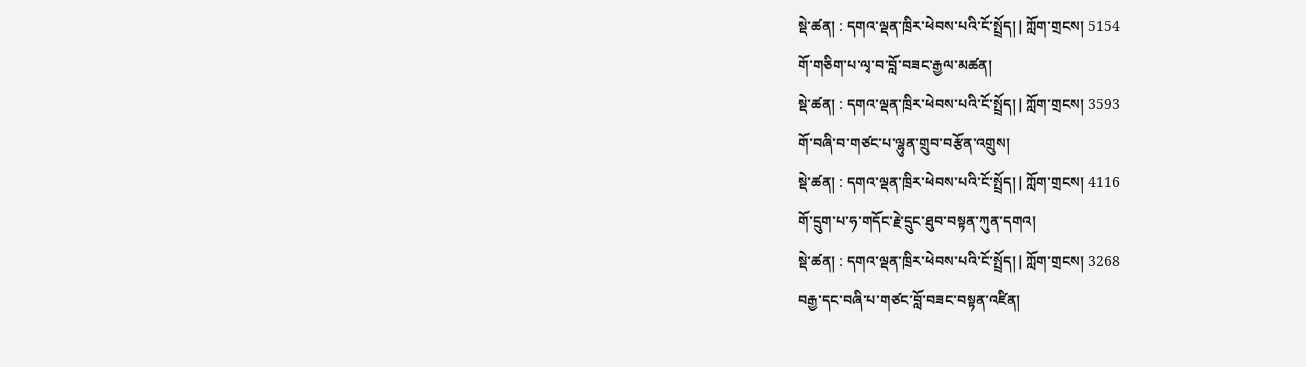སྡེ་ཚན། : དགའ་ལྡན་ཁྲིར་ཕེབས་པའི་ངོ་སྤྲོད། | ཀློག་གྲངས། 5154
གོ་གཅིག་པ་ལྭ་བ་བློ་བཟང་རྒྱལ་མཚན།
སྡེ་ཚན། : དགའ་ལྡན་ཁྲིར་ཕེབས་པའི་ངོ་སྤྲོད། | ཀློག་གྲངས། 3593
གོ་བཞི་བ་གཙང་པ་ལྷུན་གྲུབ་བརྩོན་འགྲུས།
སྡེ་ཚན། : དགའ་ལྡན་ཁྲིར་ཕེབས་པའི་ངོ་སྤྲོད། | ཀློག་གྲངས། 4116
གོ་དྲུག་པ་ཧ་གདོང་རྗེ་དྲུང་ཐུབ་བསྟན་ཀུན་དགའ།
སྡེ་ཚན། : དགའ་ལྡན་ཁྲིར་ཕེབས་པའི་ངོ་སྤྲོད། | ཀློག་གྲངས། 3268
བརྒྱ་དང་བཞི་པ་གཙང་བློ་བཟང་བསྟན་འཛིན།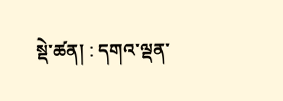སྡེ་ཚན། : དགའ་ལྡན་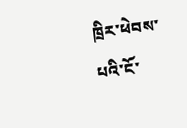ཁྲིར་ཕེབས་པའི་ངོ་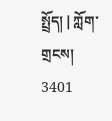སྤྲོད། | ཀློག་གྲངས། 3401